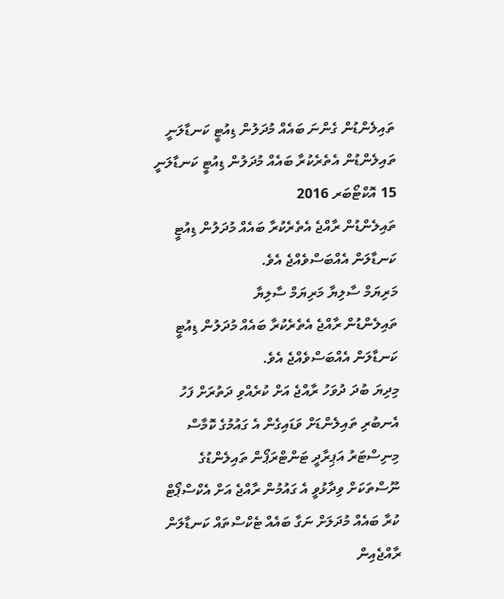ތައިލެންޑުން ގެންނަ ބައެއް މުދަލުން ޑިއުޓީ ކަނޑާލަނީ
ތައިލެންޑުން އެތެރެކުރާ ބައެއް މުދަލުން ޑިއުޓީ ކަނޑާލަނީ
15 އޮކްޓޯބަރ 2016
ތައިލެންޑުން ރާއްޖެ އެތެރެކުރާ ބައެއް މުދަލުން ޑިއުޓީ ކަނޑާލަން އެއްބަސްވެއްޖެ އެވެ.
މަރިޔަމް ސާލިޔާ މަރިޔަމް ސާލިޔާ
ތައިލެންޑުން ރާއްޖެ އެތެރެކުރާ ބައެއް މުދަލުން ޑިއުޓީ ކަނޑާލަން އެއްބަސްވެއްޖެ އެވެ.
މިދިޔަ ބުދަ ދުވަހު ރާއްޖެ އަށް ކުރެއްވި ދަތުރަށް ފަހު އެނބުރި ތައިލެންޑަށް ވަޑައިގެން އެ ގައުމުގެ ކޮމާސް މިނިސްޓަރު އަޕިރާދީ ޓަންޓްރަޕޯން ތައިލެންޑުގެ ނޫސްތަކަށް ވިދާޅުވީ އެ ގައުމުން ރާއްޖެ އަށް އެކްސްޕޯޓް ކުރާ ބައެއް މުދަލަށް ނަގާ ބައެއް ޓެކްސްތައް ކަނޑާލަން ރާއްޖެއިން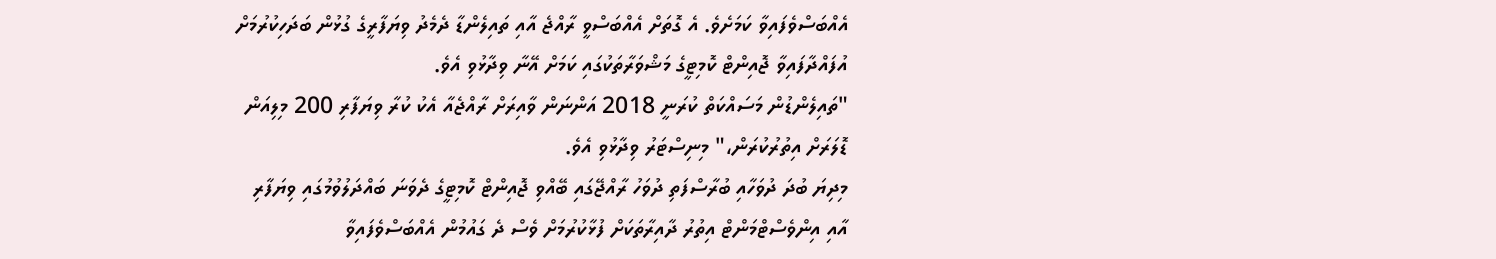އެއްބަސްވެފައިވާ ކަމަށެވެ. އެ ގޮތަށް އެއްބަސްވީ ރާއްޖެ އާއި ތައިލެންޑާ ދެމެދު ވިޔަފާރީގެ ގުޅުން ބަދަހިކުރުމަށް އުފައްދާފައިވާ ޖޮއިންޓް ކޮމިޓީގެ މަޝްވަރާތަކުގައި ކަމަށް އޭނާ ވިދާޅުވި އެވެ.
"ތައިލެންޑުން މަސައްކަތް ކުރަނީ 2018 އަންނަން ވާއިރަށް ރާއްޖެއާ އެކު ކުރާ ވިޔަފާރި 200 މިލިއަން ޑޮލަރަށް އިތުރުކުރަން،" މިނިސްޓަރު ވިދާޅުވި އެވެ.
މިދިޔަ ބުދަ ދުވަހާއި ބުރާސްފަތި ދުވަހު ރާއްޖޭގައި ބޭއްވި ޖޮއިންޓް ކޮމިޓީގެ ދެވަނަ ބައްދަލުވުމުގައި ވިޔަފާރި އާއި އިންވެސްޓްމަންޓް އިތުރު ދާއިރާތަކަށް ފުޅާކުރުމަށް ވެސް ދެ ގައުމުން އެއްބަސްވެފައިވާ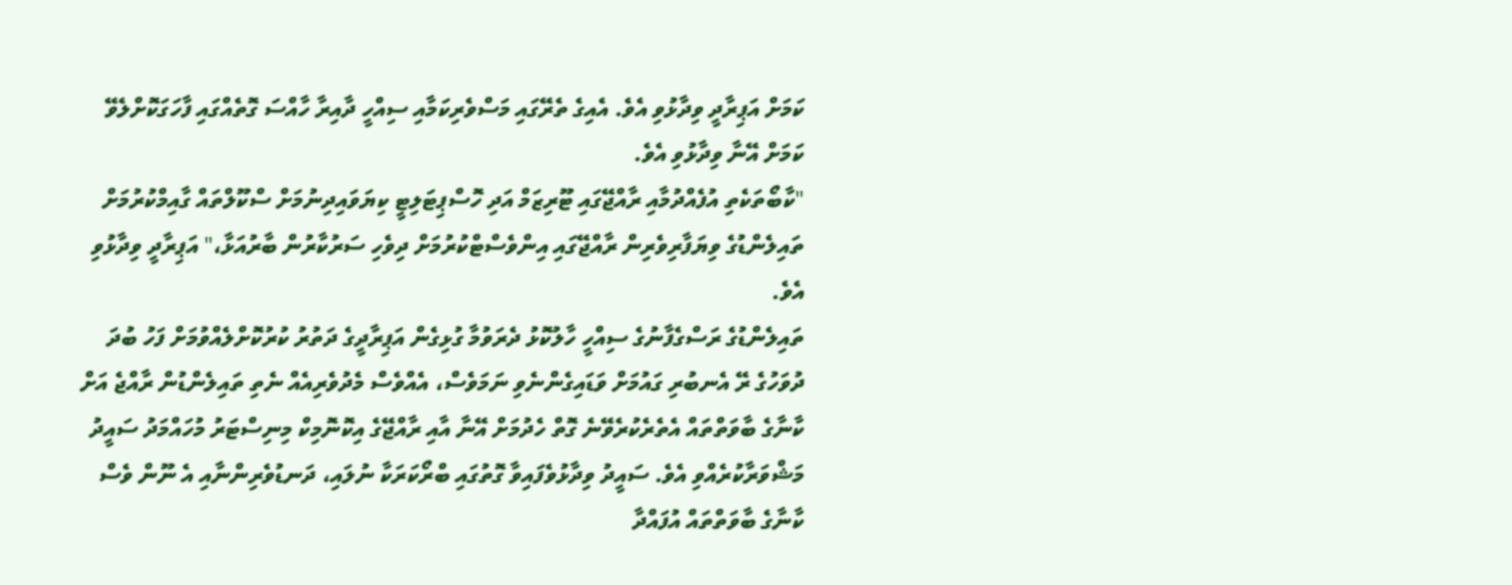ކަމަށް އަޕިރާދީ ވިދާޅުވި އެވެ. އެއިގެ ތެރޭގައި މަސްވެރިކަމާއި ސިއްހީ ދާއިރާ ހާއްސަ ގޮތެއްގައި ފާހަގަކޮށްލެވޭ ކަމަށް އޭނާ ވިދާޅުވި އެވެ.
"ކާބޯތަކެތި އުފެއްދުމާއި ރާއްޖޭގައި ޓޫރިޒަމް އަދި ހޮސްޕިޓަލިޓީ ކިޔަވައިދިނުމަށް ސްކޫލްތައް ގާއިމްކުރުމަށް ތައިލެންޑުގެ ވިޔަފާރިވެރިން ރާއްޖޭގައި އިންވެސްޓްކުރުމަށް ދިވެހި ސަރުކާރުން ބާރުއަޅާ،" އަޕިރާދީ ވިދާޅުވި އެވެ.
ތައިލެންޑުގެ ރަސްގެފާނުގެ ސިއްހީ ހާލުކޮޅު ދެރަވުމާ ގުޅިގެން އަޕިރާދީގެ ދަތުރު ކުރުކޮށްލެއްވުމަށް ފަހު ބުދަ ދުވަހުގެ ރޭ އެނބުރި ގައުމަށް ވަޑައިގެންނެވި ނަމަވެސް، އެއްވެސް މެދުވެރިއެއް ނެތި ތައިލެންޑުން ރާއްޖެ އަށް ކާނާގެ ބާވަތްތައް އެތެރެކުރެވޭނެ ގޮތް ހެދުމަށް އޭނާ އާއި ރާއްޖޭގެ އިކޮނޮމިކް މިނިސްޓަރު މުހައްމަދު ސައީދު މަޝްވަރާކުރެއްވި އެވެ. ސައީދު ވިދާޅުވެފައިވާ ގޮތުގައި ބްރޯކަރަކާ ނުލައި، ދަނޑުވެރިންނާއި އެ ނޫން ވެސް ކާނާގެ ބާވަތްތައް އުފައްދާ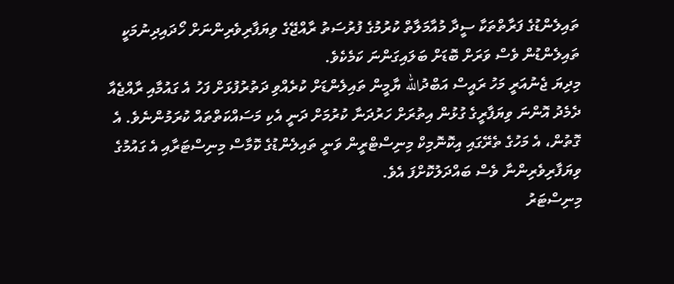ތައިލެންޑުގެ ފަރާތްތަކާ ސީދާ މުއާމަލާތް ކުރުމުގެ ފުރުސަތު ރާއްޖޭގެ ވިޔަފާރިވެރިންނަށް ހޯދައިދިނުމަކީ ތައިލެންޑުން ވެސް ވަރަށް ބޮޑަށް ބަލައިގަންނަ ކަމެކެވެ.
މިދިޔަ ޖެނުއަރީ މަހު ރައީސް އަބްދުالله ޔާމީން ތައިލެންޑަށް ކުރެއްވި ދަތުރުފުޅަށް ފަހު އެ ގައުމާއި ރާއްޖެއާ ދެމެދު އޮންނަ ވިޔަފާރީގެ ގުޅުން އިތުރަށް ހަރުދަނާ ކުރުމަށް ދަނީ އެކި މަސައްކަތްތައް ކުރަމުންނެވެ. އެ ގޮތުން، އެ މަހުގެ ތެރޭގައި އިކޮނޮމިކް މިނިސްޓްރީން ވަނީ ތައިލެންޑުގެ ކޮމާސް މިނިސްޓަރާއި އެ ގައުމުގެ ވިޔަފާރިވެރިންނާ ވެސް ބައްދަލުކޮށްފަ އެވެ.
މިނިސްޓަރު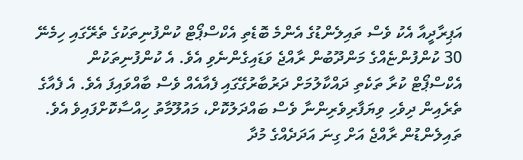އަޕިރާދީއާ އެކު ވެސް ތައިލެންޑުގެ އެންމެ ބޮޑެތި އެކްސްޕޯޓް ކުންފުނިތަކުގެ ތެރޭގައި ހިމެނޭ 30 ކުންފުންޏެއްގެ މަންދޫބުން ރާއްޖެ ވަޑައިގެންނެވި އެވެ. އެ ކުންފުނިތަކުން އެކްސްޕޯޓް ކުރާ ތަކެތި ދައްކާލުމަށް ދަރުބާރުގޭގައި ފެއާއެއް ވެސް ބާއްވައިފަ އެވެ. އެ ފެއާގެ ތެރެއިން ދިވެހި ވިޔަފާރިވެރިންނާ ވެސް ބައްދަލުކޮށް، މައުލޫމާތު ހިއްސާކޮށްފައިވެ އެވެ.
ތައިލެންޑުން ރާއްޖެ އަށް ގިނަ އަދަދެއްގެ މުދާ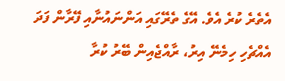އެތެރެ ކުރެ އެވެ. އޭގެ ތެރޭގައި އަންނައުނާއި ފޭރާން ފަދަ އެއްޗެހި ހިމެނޭ އިރު، ރާއްޖެއިން ބޭރު ކުރާ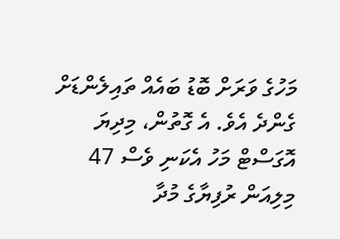މަހުގެ ވަރަށް ބޮޑު ބައެއް ތައިލެންޑަށް ގެންދެ އެވެ. އެ ގޮތުން، މިދިޔަ އޮގަސްޓް މަހު އެކަނި ވެސް 47 މިލިއަން ރުފިޔާގެ މުދާ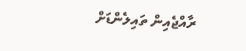ރާއްޖެއިން ތައިލެންޑަށް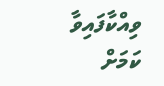ވިއްކާފައިވާ ކަމަށް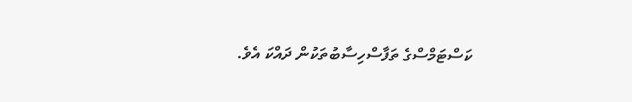ކަސްޓަމްސްގެ ތަފާސްހިސާބުތަކުން ދައްކަ އެވެ.